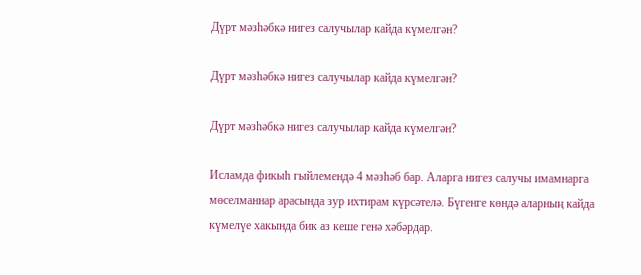Дүрт мәзһәбкә нигез салучылар кайда күмелгән?

Дүрт мәзһәбкә нигез салучылар кайда күмелгән?

Дүрт мәзһәбкә нигез салучылар кайда күмелгән?

Исламда фикыһ гыйлемендә 4 мәзһәб бар. Аларга нигез салучы имамнарга мөселманнар арасында зур ихтирам күрсәтелә. Бүгенге көндә аларның кайда күмелүе хакында бик аз кеше генә хәбәрдар.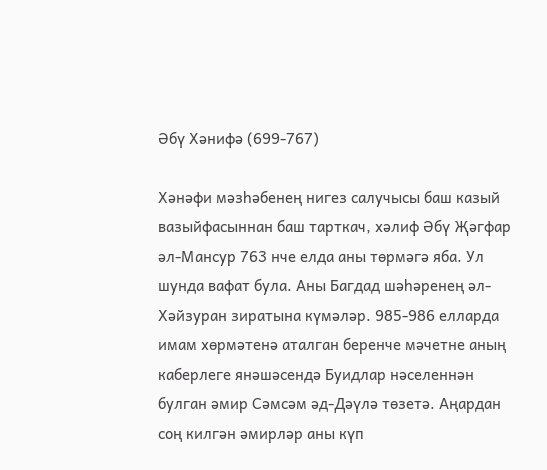Әбү Хәнифә (699-767)

Хәнәфи мәзһәбенең нигез салучысы баш казый вазыйфасыннан баш тарткач, хәлиф Әбү Җәгфар әл-Мансур 763 нче елда аны төрмәгә яба. Ул шунда вафат була. Аны Багдад шәһәренең әл-Хәйзуран зиратына күмәләр. 985-986 елларда имам хөрмәтенә аталган беренче мәчетне аның каберлеге янәшәсендә Буидлар нәселеннән булган әмир Сәмсәм әд-Дәүлә төзетә. Аңардан соң килгән әмирләр аны күп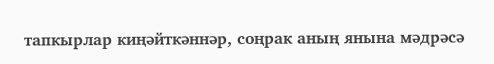тапкырлар киңәйткәннәр, соңрак аның янына мәдрәсә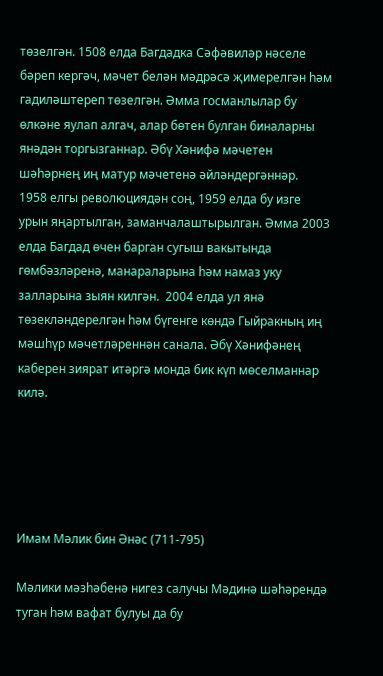төзелгән. 1508 елда Багдадка Сәфәвиләр нәселе бәреп кергәч, мәчет белән мәдрәсә җимерелгән һәм гадиләштереп төзелгән. Әмма госманлылар бу өлкәне яулап алгач, алар бөтен булган биналарны янәдән торгызганнар. Әбү Хәнифә мәчетен шәһәрнең иң матур мәчетенә әйләндергәннәр.  1958 елгы революциядән соң, 1959 елда бу изге урын яңартылган, заманчалаштырылган. Әмма 2003 елда Багдад өчен барган сугыш вакытында гөмбәзләренә, манараларына һәм намаз уку залларына зыян килгән.  2004 елда ул янә төзекләндерелгән һәм бүгенге көндә Гыйракның иң мәшһүр мәчетләреннән санала. Әбү Хәнифәнең каберен зиярат итәргә монда бик күп мөселманнар килә.





Имам Мәлик бин Әнәс (711-795)

Мәлики мәзһәбенә нигез салучы Мәдинә шәһәрендә туган һәм вафат булуы да бу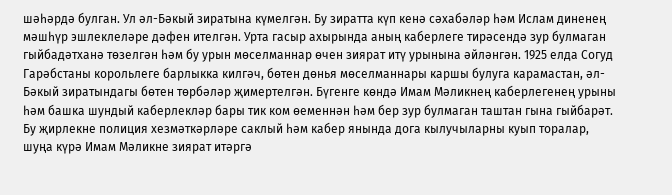шәһәрдә булган. Ул әл-Бәкый зиратына күмелгән. Бу зиратта күп кенә сәхабәләр һәм Ислам диненең мәшһүр эшлеклеләре дәфен ителгән. Урта гасыр ахырында аның каберлеге тирәсендә зур булмаган гыйбадәтханә төзелгән һәм бу урын мөселманнар өчен зиярат итү урынына әйләнгән. 1925 елда Согуд Гарәбстаны корольлеге барлыкка килгәч, бөтен дөнья мөселманнары каршы булуга карамастан, әл-Бәкый зиратындагы бөтен төрбәләр җимертелгән. Бүгенге көндә Имам Мәликнең каберлегенең урыны һәм башка шундый каберлекләр бары тик ком өеменнән һәм бер зур булмаган таштан гына гыйбарәт. Бу җирлекне полиция хезмәткәрләре саклый һәм кабер янында дога кылучыларны куып торалар, шуңа күрә Имам Мәликне зиярат итәргә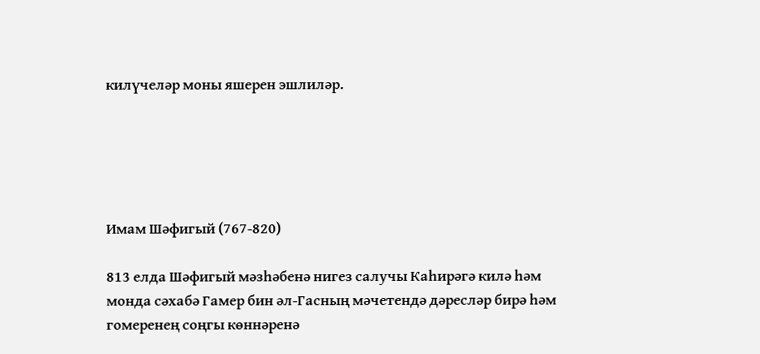килүчеләр моны яшерен эшлиләр.





Имам Шәфигый (767-820)

813 елда Шәфигый мәзһәбенә нигез салучы Каһирәгә килә һәм монда сәхабә Гамер бин әл-Гасның мәчетендә дәресләр бирә һәм гомеренең соңгы көннәренә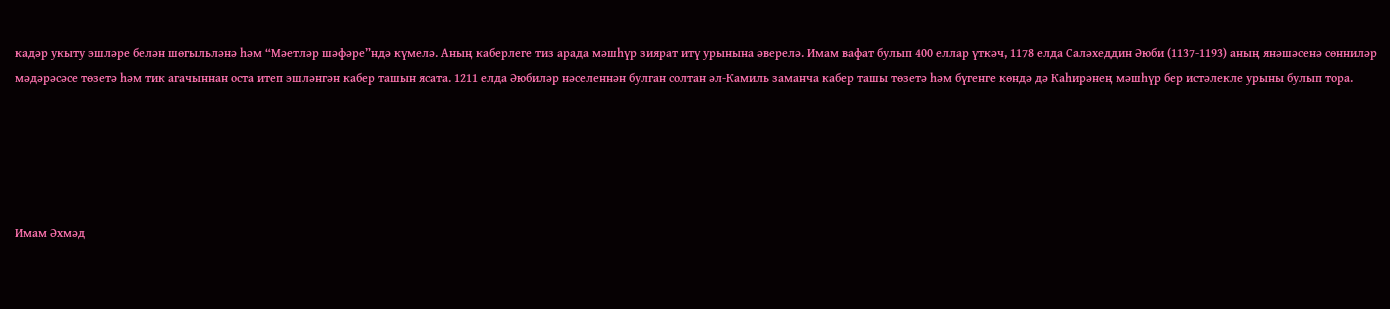кадәр укыту эшләре белән шөгыльләнә һәм “Мәетләр шәфәре”ндә күмелә. Аның каберлеге тиз арада мәшһүр зиярат итү урынына әверелә. Имам вафат булып 400 еллар үткәч, 1178 елда Саләхеддин Әюби (1137-1193) аның янәшәсенә сөнниләр мәдәрәсәсе төзетә һәм тик агачыннан оста итеп эшләнгән кабер ташын ясата. 1211 елда Әюбиләр нәселеннән булган солтан әл-Камиль заманча кабер ташы төзетә һәм бүгенге көндә дә Каһирәнең мәшһүр бер истәлекле урыны булып тора.





Имам Әхмәд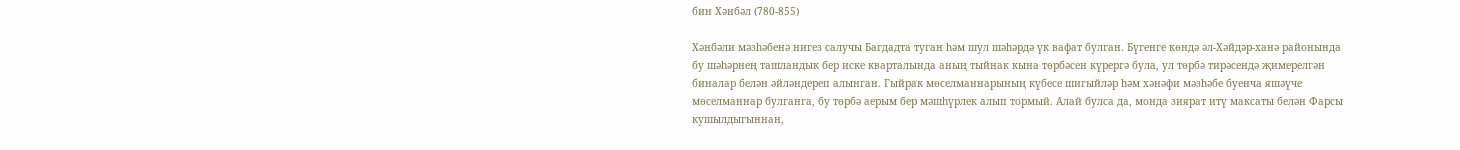бин Хәнбәл (780-855)

Хәнбәли мәзһәбенә нигез салучы Багдадта туган һәм шул шәһәрдә үк вафат булган. Бүгенге көндә әл-Хәйдәр-ханә районында бу шәһәрнең ташландык бер иске кварталында аның тыйнак кына төрбәсен күрергә була, ул төрбә тирәсендә җимерелгән биналар белән әйләндереп алынган. Гыйрак мөселманнарының күбесе шигыйләр һәм хәнәфи мәзһәбе буенча яшәүче мөселманнар булганга, бу төрбә аерым бер мәшһүрлек алып тормый. Алай булса да, монда зиярат итү максаты белән Фарсы кушылдыгыннан,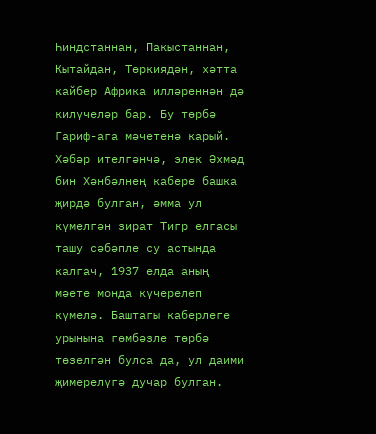Һиндстаннан, Пакыстаннан, Кытайдан, Төркиядән, хәтта кайбер Африка илләреннән дә килүчеләр бар. Бу төрбә Гариф-ага мәчетенә карый. Хәбәр ителгәнчә, элек Әхмәд бин Хәнбәлнең кабере башка җирдә булган, әмма ул күмелгән зират Тигр елгасы ташу сәбәпле су астында калгач, 1937 елда аның мәете монда күчерелеп күмелә. Баштагы каберлеге урынына гөмбәзле төрбә төзелгән булса да, ул даими җимерелүгә дучар булган.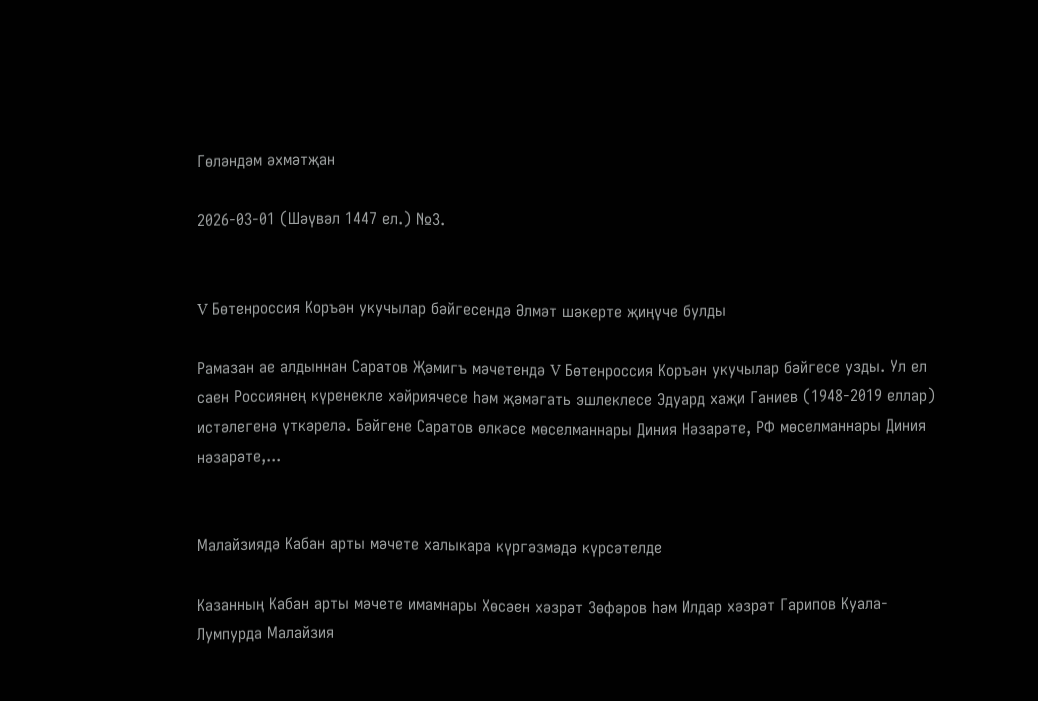Гөләндәм әхмәтҗан

2026-03-01 (Шәүвәл 1447 ел.) №3.


V Бөтенроссия Коръән укучылар бәйгесендә Әлмәт шәкерте җиңүче булды

Рамазан ае алдыннан Саратов Җәмигъ мәчетендә V Бөтенроссия Коръән укучылар бәйгесе узды. Ул ел саен Россиянең күренекле хәйриячесе һәм җәмәгать эшлеклесе Эдуард хаҗи Ганиев (1948-2019 еллар) истәлегенә үткәрелә. Бәйгене Саратов өлкәсе мөселманнары Диния Нәзарәте, РФ мөселманнары Диния нәзарәте,...


Малайзиядә Кабан арты мәчете халыкара күргәзмәдә күрсәтелде

Казанның Кабан арты мәчете имамнары Хөсәен хәзрәт Зөфәров һәм Илдар хәзрәт Гарипов Куала-Лумпурда Малайзия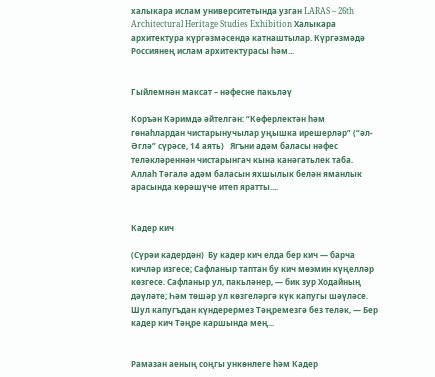халыкара ислам университетында узган LARAS – 26th Architectural Heritage Studies Exhibition Халыкара архитектура күргәзмәсендә катнаштылар. Күргәзмәдә Россиянең ислам архитектурасы һәм...


Гыйлемнән максат – нәфесне пакьләү

Коръән Кәримдә әйтелгән: “Көферлектән һәм гөнаһлардан чистарынучылар уңышка ирешерләр” (“әл-Әглә” сүрәсе, 14 аять)   Ягъни адәм баласы нәфес теләкләреннән чистарынгач кына канәгатьлек таба. Аллаһ Тәгалә адәм баласын яхшылык белән яманлык арасында көрәшүче итеп яратты....


Кадер кич

(Сүрәи кадердән)  Бу кадер кич елда бер кич — барча кичләр изгесе; Сафланыр таптан бу кич мөэмин күңелләр көзгесе. Сафланыр ул, пакьләнер, — бик зур Ходайның дәүләте; Һәм төшәр ул көзгеләргә күк капугы шәүләсе. Шул капугъдан күндерермез Тәңремезгә без теләк, — Бер кадер кич Тәңре каршында мең...


Рамазан аеның соңгы ункөнлеге һәм Кадер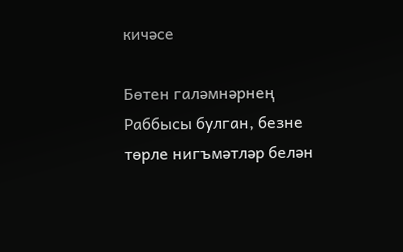кичәсе

Бөтен галәмнәрнең Раббысы булган, безне төрле нигъмәтләр белән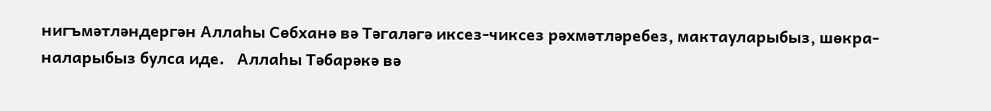нигъмәтләндергән Аллаһы Сөбханә вә Тәгаләгә иксез-чиксез рәхмәтләребез, мактауларыбыз, шөкра-наларыбыз булса иде.   Аллаһы Тәбарәкә вә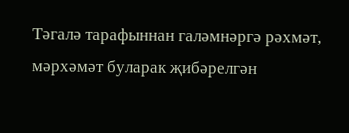Тәгалә тарафыннан галәмнәргә рәхмәт, мәрхәмәт буларак җибәрелгән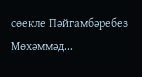сөекле Пәйгамбәребез Мөхәммәд...